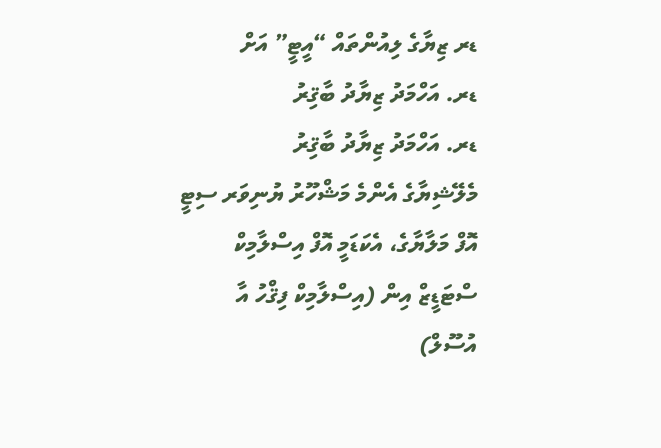ޑރ ޒިޔާގެ ލިއުންތައް “އީޓީ” އަށް
ޑރ. އަހްމަދު ޒިޔާދު ބާޤިރު
ޑރ. އަހްމަދު ޒިޔާދު ބާޤިރު
މެލޭޝިޔާގެ އެންމެ މަޝްހޫރު ޔުނިވަރ ސިޓީ އޮފް މަލާޔާގެ، އެކަޑަމީ އޮފް އިސްލާމިކް ސްޓަޑީޒް އިން (އިސްލާމިކް ފިޤްހު އާ އުސޫލް)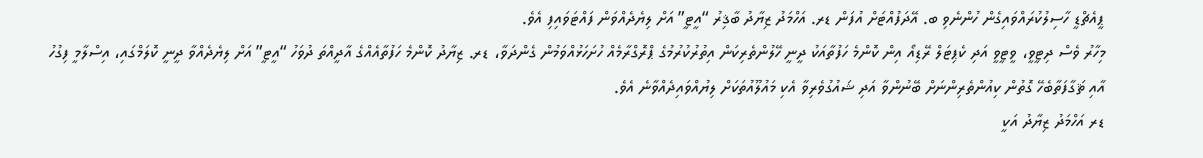ޕީއެޗްޑީ ހާސިލުކުރައްވައިގެން ހުންނެވި ބ. އޭދަފުއްޓަށް އުފަން ޑރ. އަހްމަދު ޒިޔާދު ބާޤިރު “އީޓީ” އަށް ލިޔެދެއްވަން ފައްޓަވައިފި އެވެ.
މިހާރު ވެސް ދިޓީވީ، ވީޓީވީ އަދި ކެޕިޓަލް ރޭޑިއޯ އިން ކޮންމެ ހަފުތާއަކު ދީނީ ހޭލުންތެރިކަން އިތުރުކުރުމުގެ ޕްރޮގްރާމެއް ހުށަހަޅުއްވަމުން ގެންދަވާ، ޑރ. ޒިޔާދު ކޮންމެ ހަފުތާއެއްގެ އާދީއްތަ ދުވަހު “އީޓީ” އަށް ލިޔެދެއްވާ ދީނީ ކޮލަމްގައި، އިސްލާމީ ފިގުހު އާއި ޘަގާފަތާބެހޭ ގޮތުން ކިއުންތެރިންނަށް ބޭނުންވާ އަދި ޝައުގުވެރިވާ އެކި މައުލޫއުތަކަށް ލިޔުއްވައިދެއްވާނެ އެވެ.
ޑރ އަހްމަދު ޒިޔާދު އަކީ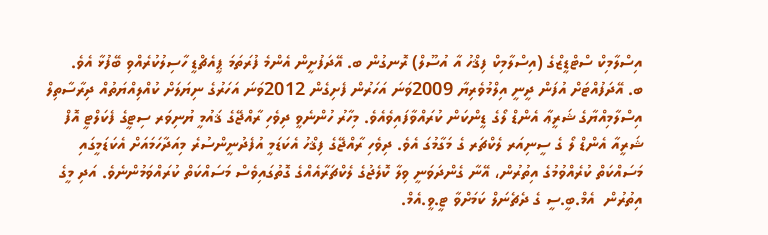އިސްލާމިކް ސްޓްޑީޒްގެ (އިސްލާމިކް ފިޤްހު އާ އުސޫލް) ރޮނގުން ބ. އޭދަފުށީން އެންމެ ފުރަތަމަ ޕީއެޗްޑީ ހާސިލުކުރެއްވި ބޭފުޅާ އެވެ.
ބ. އޭދަފުއްޓަށް އުފަން ދީނީ އިލްމުވެރިޔާ 2009ވަނަ އަހަރުން ފެށިގެން 2012ވަނަ އަހަރުގެ ނިޔަލަށް ކުއްލިއްޔަތުއް ދިރާސާތިލް އިސްލާމިއްޔާގެ ޝަރީޢާ އެންޑް ލޯގެ ޑީންކަން ކުރައްވާފައިވެއެވެ. މިހާރު ހުންނެވީ ދިވެހި ރާއްޖޭގެ ޤައުމީ ޔުނިވަރ ސިޓީގެ ފެކަލްޓީ އޮފް ޝަރީއާ އެންޑް ލޯ ގެ ސީނިއަރ ލެކްޗަރ ގެ މަގާމުގަ އެވެ. ދިވެހި ރާއްޖޭގެ ފިޤްހު އެކަޑަމީ އުފެދުނީންސުރެ މިއަދާހަމައަށް އެކަޑަމީގައި މަސައްކަތް ކުރެއްވުމުގެ އިތުރުން، އޭނާ ގެންދަވަނީ ވިލާ ކޮލެޖުގެ ލެކްޗަރާއެއްގެ ގޮތުގައިވެސް މަސައްކަތް ކުރައްވަމުންނެވެ. އަދި މީގެ އިތުރުން  އެމް.ބީ.ސީ ގެ ދެޗެނަލް ކަމަށްވާ ޓީ.ވީ.އެމް.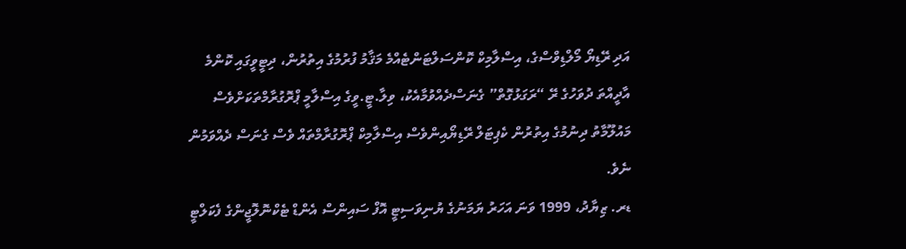އަދި ރޭޑިޔޯ މޯލްޑިވްސްގެ، އިސްލާމިކް ކޮންސަލްޓަންޓެއްމެ މަޤާމު ފުރުމުގެ އިތުރުން، ދިޓީވީގައި ކޮންމެ އާދީއްތަ ދުވަހުގެ ރޭ “ރަގަޅުގޮތް” ގެނަސްދެއްވުމާއެކު، ވިލާ.ޓީ.ވީގެ އިސްލާމީ ޕްރޮގުރާމްތަކަށްވެސް މައުލޫމާތު ދިނުމުގެ އިތުރުން ކެޕިޓަލް ރޭޑިޔޯއިންވެސް އިސްލާމިކް ޕްރޮގުރާމްތައް ވެސް ގެނަސް ދެއްވަމުން ނެވެ.
ޑރ. ޒިޔާދު، 1999 ވަނަ އަހަރު ޔަމަނުގެ ޔުނިވަސިޓީ އޮފް ސައިންސް އެންޑް ޓެކްނޮލޮޖީންގެ ފެކަލްޓީ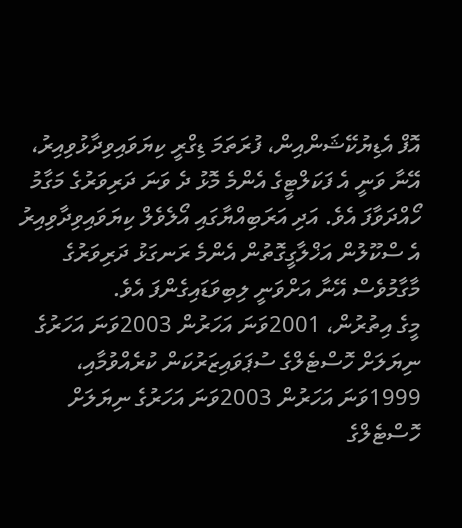އޮފް އެޑިޔުކޭޝަންއިން، ފުރަތަމަ ޑިގްރީ ކިޔަވައިވިދާޅުވިއިރު، އޭނާ ވަނީ އެ ފަކަލްޓީގެ އެންމެ މޮޅު ދެ ވަނަ ދަރިވަރުގެ މަގާމު ހޯއްދަވާފަ އެވެ. އަދި އަރަބިއްޔާގައި އޯލެވެލް ކިޔަވައިވިދާވިއިރު އެ ސްކޫލުން އަޚްލާގީގޮތުން އެންމެ ރަނގަޅު ދަރިވަރުގެ މާގާމުވެސް އޭނާ އަށްވަނީ ލިބިވަޑައިގެންފަ އެވެ.
މީގެ އިތުރުން، 2001ވަނަ އަހަރުން 2003ވަނަ އަހަރުގެ ނިޔަލަށް ހޮސްޓެލްގެ ސުޕަވައިޒަރުކަން ކުރެއްވުމާއި، 1999ވަނަ އަހަރުން 2003ވަނަ އަހަރުގެ ނިޔަލަށް ހޮސްޓެލްގެ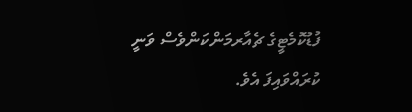ފުޑުކޮމެޓީގެ ޗެއާރމަންކަންވެސް ވަނީ ކުރައްވައިފަ އެވެ.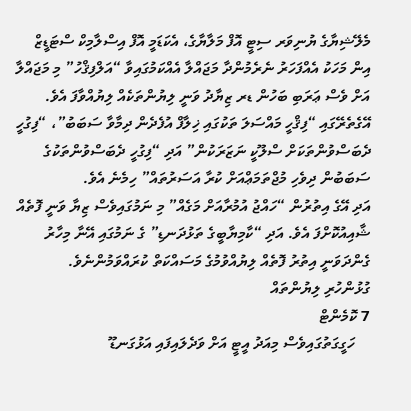މެލޭޝިޔާގެ ޔުނިވަރ ސިޓީ އޮފް މަލާޔާގެ، އެކަޑަމީ އޮފް އިސްލާމިކް ސްޓަޑީޒް އިން މަހަކު އެއްފަހަރު ނެރެމުންދާ މަޖައްލާ އެއްކަމުގައިވާ “އަލްފިޤްހު” މި މަޖައްލާ އަށް ވެސް ޢަރަބި ބަހުން ޑރ ޒިޔާދު ވަނީ ލިޔުންތަކެއް ލިޔުއްވާފަ އެވެ. އޭގެތެރޭގައި “ފިޤްހީ މައްސަލަ ތަކުގައި ޚިލާފް އުފެދެން ދިމާވާ ސަބަބު”، “ފިގުހީ ދެބަސްވުންތަކަށް ސްލޫކީ ނަޒަރަކުން” އަދި “ފިގުހީ ދެބަސްވުންތަކުގެ ސަބަބުން ދިވެހި މުޖްތަމަޢްއަށް ކުރާ އަސަރުތައް” ހިމެނެ އެވެ.
އަދި އޭގެ އިތުރުން “ހައްޖު އުމުރާއަށް މަގެއް” މި ނަމުގައިވެސް ޒިޔާ ވަނީ ފޮތެއް ޝާއިއުކޮށްފަ އެވެ. އަދި “ކާމިޔާބީގެ ތަޅުދަނޑި” ގެ ނަމުގައި އޭނާ މިހާރު ގެންދަވަނީ އިތުރު ފޮތެއް ލިޔުއްވުމުގެ މަސައްކަތް ކުރައްވަމުންނެވެ.
ގުޅުންހުރި ލިޔުންތައް
7 ކޮމެންޓް
    ހަގީގަތުގައިވެސް މިއަދު އީޓީ އަށް ވަދެލައިފައި އަޅުގަނޑޫ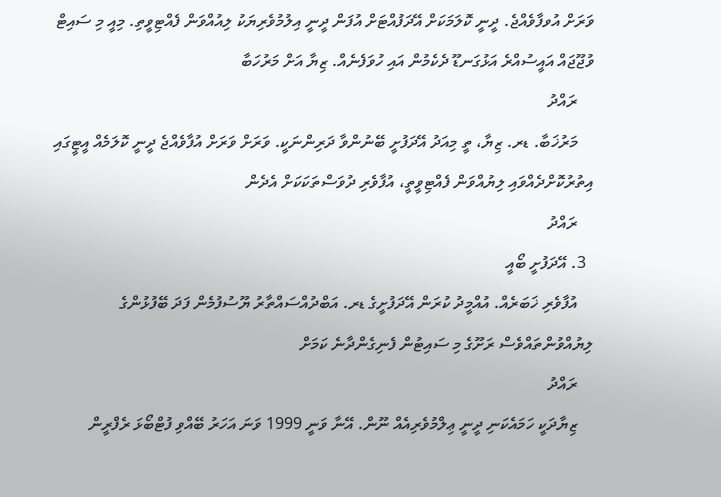ވަރަށް އުވފާވެއްޖެ. ދީނީ ކޮލަމަކަށް އޭދަފުއްޓަށް އުފަން ދީނީ އިލުމުވެރިޔަކު ލިއުއްވަން ފެއްޓިވީތި. މިއީ މި ސައިޓް ވުޖޫޖައް އައީސުއްރެ އަޅުގަނޑޫ ދެކެމުން އައި ހުވަފެނެއް. ޒިޔާ އަށް މަރުހަބާ
    ރައްދު
    މަރުޚަބާ. ޑރ. ޒިޔާ، ތީ މިއަދު އޭދަފުށީ ބޭނުންވާ ދަރިންނަކީ. ވަރަށް ވަރަށް އުފާވެއްޖެ ދީނީ ކޮލަމެއް އީޓީގައި އިތުރުކޮށްދެއްވައި ލިޔުއްވަން ފެއްޓިވީތީ، އުފާވެރި ދުވަސްތަކަކަށް އެދެން
    ރައްދު
  3. އޭދަފުށީ ބޯއީ
    އުފާވެރި ޚަބަރެއް. އުއްމީދު ކުރަން އޭދަފުށީގެ ޑރ. އަބްދުއްސައްތާރު ޔޫސުފުމެން ފަދަ ބޭފުޅުންގެ ލިޔުއްވުންތައްވެސް ރަށޫގެ މި ސައިޓުން ފެނިގެންދާނެ ކަމަށް
    ރައްދު
    ޒިޔާދަކީ ހަމައެކަނި ދީނީ ޢިލްމުވެރިއެއް ނޫން. އޭނާ ވަނީ 1999 ވަނަ އަހަރު ބޭއްވި ފުޓްބޯޅަ ރެފްރީން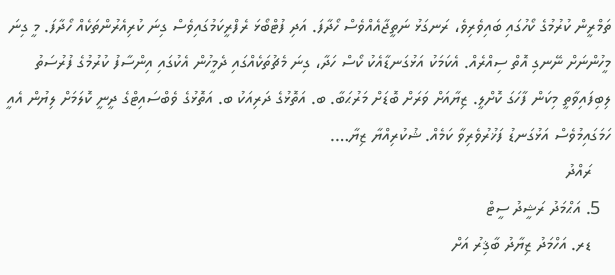ތަމްރީން ކުރުމުގެ ކޯހުގައި ބައިވެރިވެ، ރަނގަޅު ނަތީޖާއެއްވެސް ހޯދާފަ. އަދި ފުޓްބޯޅަ ރެފްރީކަމުގައިވެސް ގިނަ ކުރިއެރުންތަކެއް ހޯދާފަ. މީ ގިނަ މީހުންނަށް ނޭނގި އޮތް ސިއްރެއް. އެކަމަކު އަޅުގަނޑާއެކު ކޯސް ހަދާ، ގިނަ މެޗުތަކެއްގައި ދެމީހުން އެކުގައި އިންސާފު ކުރުމުގެ ފުރުސަތު ލިބިފައިވާތީ މިކަން ފާހަގަ ކޮށްލީ. ޒިޔާއަށް ވަރަށް ބޮޑަށް މަރުޙަބާ. ބ. އަތޮޅުގެ ދަރިއަކު ބ. އަތޮޅުގެ ވެބްސައިޓްގެ ދީނީ ކޮލަމަށް ލިޔުން އެއީ ހަމަގައިމުވެސް އަޅުގަނޑު ފަޚުރުވެރިވާ ކަމެއް. ޝުކުރިއްޔާ ޒިޔާ….
    ރައްދު
  5. އަޙްމަދު ރަޝީދު ސީޓް
    ޑރ. އަހްމަދު ޒިޔާދު ބާޤިރު އަށް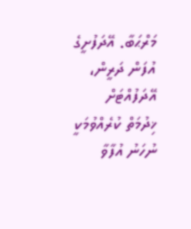މަރްޙަބާ. އޭދަފުށީގެ އުފަން ދަރީން، އޭދަފުއްޓަށް ޚިދުމަތް ކުރެއްވުމަކީ ނުހަނު އުފާވާ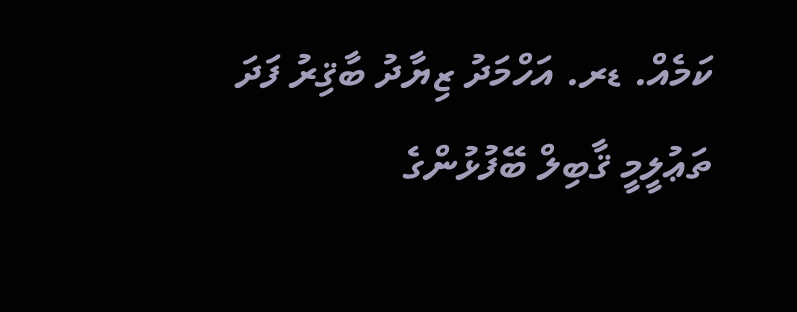ކަމެއް. ޑރ. އަހްމަދު ޒިޔާދު ބާޤިރު ފަދަ ތަޢުލީމީ ޤާބިލް ބޭފުޅުންގެ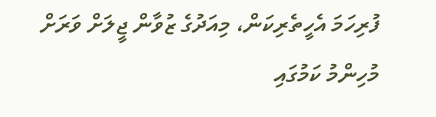ފުރިހަމަ އެހީތެރިކަން، މިއަދުގެ ޒުވާން ޖީލަށް ވަރަށް މުހިންމު ކަމުގައި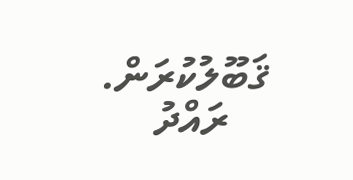ޤަބޫލުކުރަން.
    ރައްދު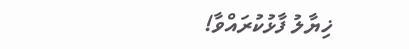ޚިޔާލު ފާޅުކުރައްވާ!